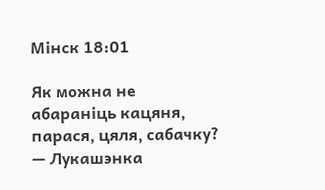Мінск 18:01

Як можна не абараніць кацяня, парася, цяля, сабачку? — Лукашэнка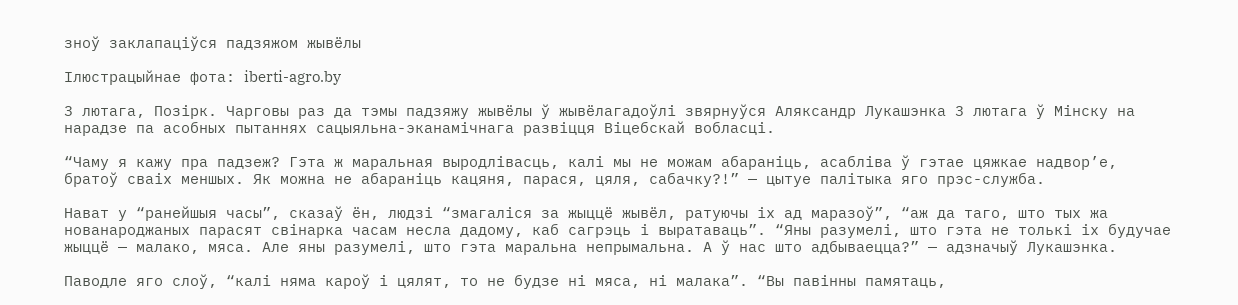зноў заклапаціўся падзяжом жывёлы

Ілюстрацыйнае фота: iberti-agro.by

3 лютага, Позірк. Чарговы раз да тэмы падзяжу жывёлы ў жывёлагадоўлі звярнуўся Аляксандр Лукашэнка 3 лютага ў Мінску на нарадзе па асобных пытаннях сацыяльна-эканамічнага развіцця Віцебскай вобласці.

“Чаму я кажу пра падзеж? Гэта ж маральная выродлівасць, калі мы не можам абараніць, асабліва ў гэтае цяжкае надвор’е, братоў сваіх меншых. Як можна не абараніць кацяня, парася, цяля, сабачку?!” — цытуе палітыка яго прэс-служба.

Нават у “ранейшыя часы”, сказаў ён, людзі “змагаліся за жыццё жывёл, ратуючы іх ад маразоў”, “аж да таго, што тых жа нованароджаных парасят свінарка часам несла дадому, каб сагрэць і выратаваць”. “Яны разумелі, што гэта не толькі іх будучае жыццё — малако, мяса. Але яны разумелі, што гэта маральна непрымальна. А ў нас што адбываецца?” — адзначыў Лукашэнка.

Паводле яго слоў, “калі няма кароў і цялят, то не будзе ні мяса, ні малака”. “Вы павінны памятаць,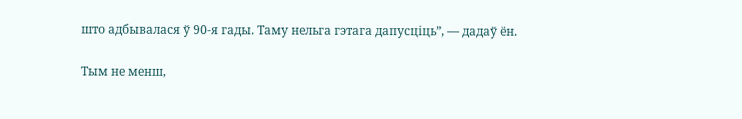што адбывалася ў 90-я гады. Таму нельга гэтага дапусціць”, — дадаў ён.

Тым не менш,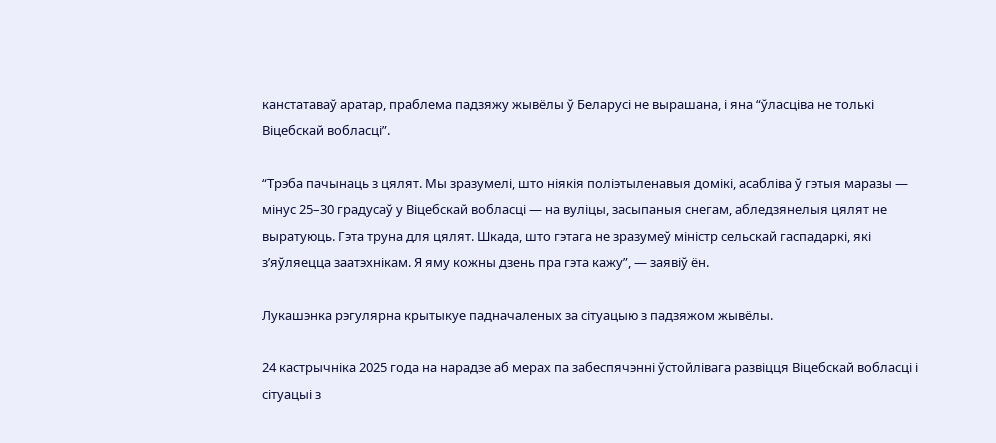канстатаваў аратар, праблема падзяжу жывёлы ў Беларусі не вырашана, і яна “ўласціва не толькі Віцебскай вобласці”.

“Трэба пачынаць з цялят. Мы зразумелі, што ніякія поліэтыленавыя домікі, асабліва ў гэтыя маразы — мінус 25–30 градусаў у Віцебскай вобласці — на вуліцы, засыпаныя снегам, абледзянелыя цялят не выратуюць. Гэта труна для цялят. Шкада, што гэтага не зразумеў міністр сельскай гаспадаркі, які з’яўляецца заатэхнікам. Я яму кожны дзень пра гэта кажу”, — заявіў ён.

Лукашэнка рэгулярна крытыкуе падначаленых за сітуацыю з падзяжом жывёлы.

24 кастрычніка 2025 года на нарадзе аб мерах па забеспячэнні ўстойлівага развіцця Віцебскай вобласці і сітуацыі з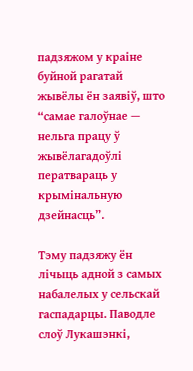падзяжом у краіне буйной рагатай жывёлы ён заявіў, што “самае галоўнае — нельга працу ў жывёлагадоўлі ператвараць у крымінальную дзейнасць”.

Тэму падзяжу ён лічыць адной з самых набалелых у сельскай гаспадарцы. Паводле слоў Лукашэнкі,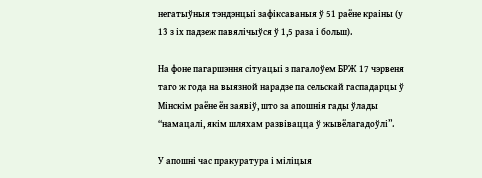негатыўныя тэндэнцыі зафіксаваныя ў 51 раёне краіны (у 13 з іх падзеж павялічыўся ў 1,5 раза і больш).

На фоне пагаршэння сітуацыі з пагалоўем БРЖ 17 чэрвеня таго ж года на выязной нарадзе па сельскай гаспадарцы ў Мінскім раёне ён заявіў, што за апошнія гады ўлады “намацалі, якім шляхам развівацца ў жывёлагадоўлі”.

У апошні час пракуратура і міліцыя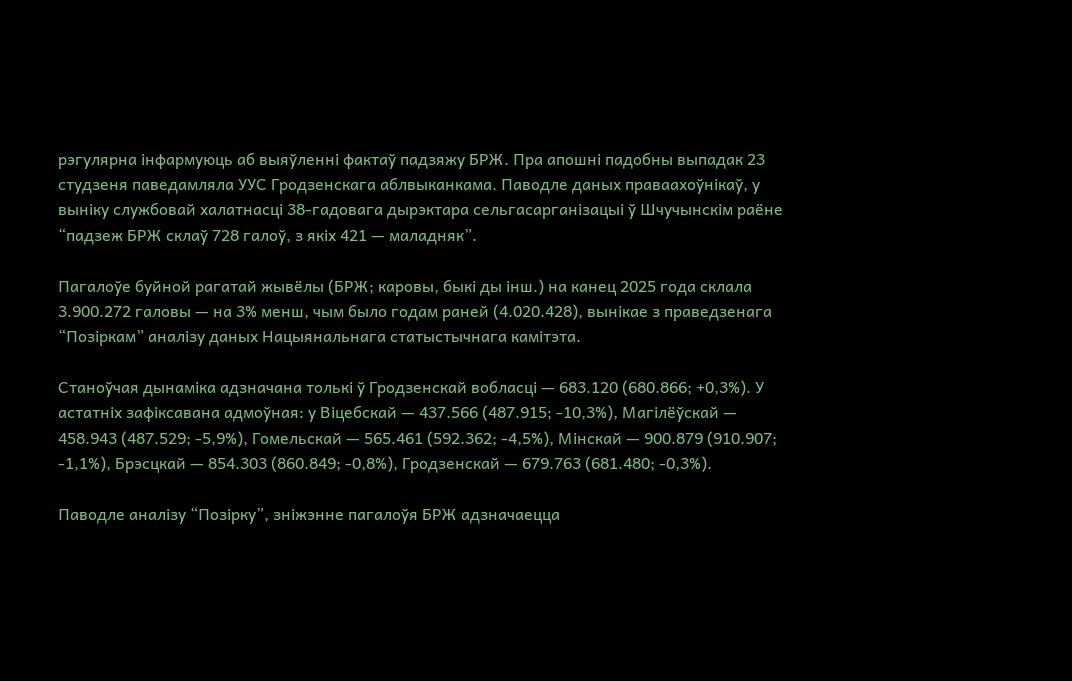рэгулярна інфармуюць аб выяўленні фактаў падзяжу БРЖ. Пра апошні падобны выпадак 23 студзеня паведамляла УУС Гродзенскага аблвыканкама. Паводле даных праваахоўнікаў, у выніку службовай халатнасці 38-гадовага дырэктара сельгасарганізацыі ў Шчучынскім раёне “падзеж БРЖ склаў 728 галоў, з якіх 421 — маладняк”.

Пагалоўе буйной рагатай жывёлы (БРЖ; каровы, быкі ды інш.) на канец 2025 года склала 3.900.272 галовы — на 3% менш, чым было годам раней (4.020.428), вынікае з праведзенага “Позіркам” аналізу даных Нацыянальнага статыстычнага камітэта.

Станоўчая дынаміка адзначана толькі ў Гродзенскай вобласці — 683.120 (680.866; +0,3%). У астатніх зафіксавана адмоўная: у Віцебскай — 437.566 (487.915; -10,3%), Магілёўскай — 458.943 (487.529; -5,9%), Гомельскай — 565.461 (592.362; -4,5%), Мінскай — 900.879 (910.907; -1,1%), Брэсцкай — 854.303 (860.849; -0,8%), Гродзенскай — 679.763 (681.480; -0,3%).

Паводле аналізу “Позірку”, зніжэнне пагалоўя БРЖ адзначаецца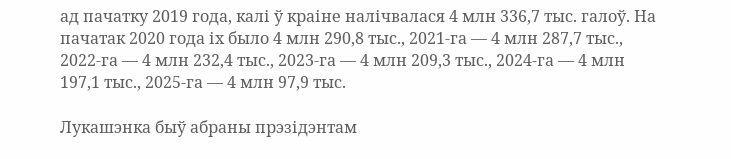ад пачатку 2019 года, калі ў краіне налічвалася 4 млн 336,7 тыс. галоў. На пачатак 2020 года іх было 4 млн 290,8 тыс., 2021-га — 4 млн 287,7 тыс., 2022-га — 4 млн 232,4 тыс., 2023-га — 4 млн 209,3 тыс., 2024-га — 4 млн 197,1 тыс., 2025-га — 4 млн 97,9 тыс.

Лукашэнка быў абраны прэзідэнтам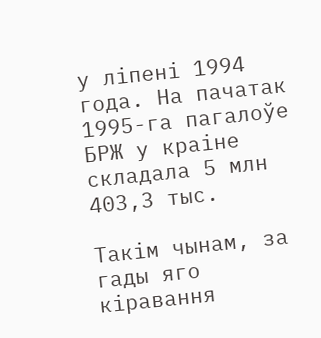у ліпені 1994 года. На пачатак 1995-га пагалоўе БРЖ у краіне складала 5 млн 403,3 тыс.

Такім чынам, за гады яго кіравання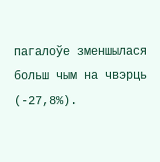пагалоўе зменшылася больш чым на чвэрць (-27,8%).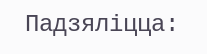Падзяліцца: